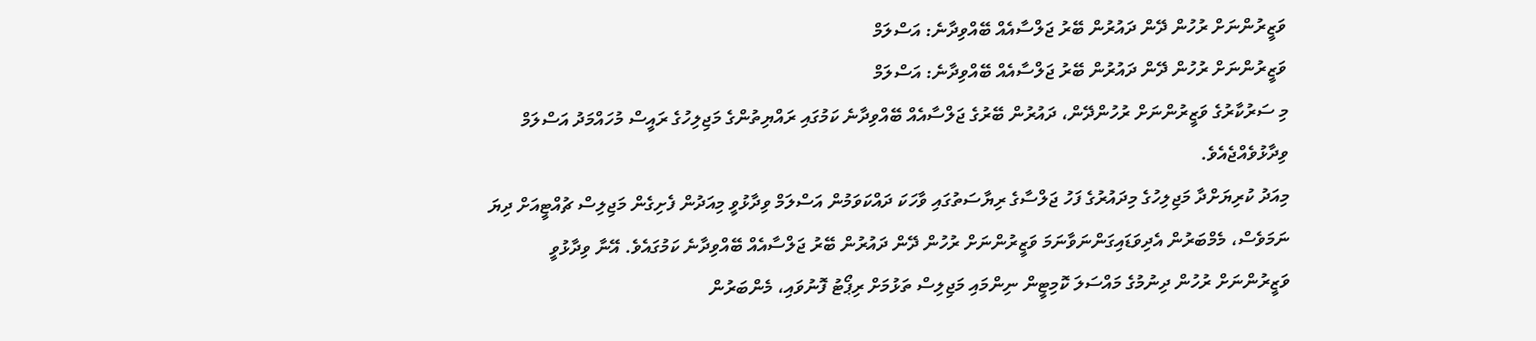ވަޒީރުންނަށް ރުހުން ދޭން ދައުރުން ބޭރު ޖަލްސާއެއް ބޭއްވިދާނެ: އަސްލަމް
ވަޒީރުންނަށް ރުހުން ދޭން ދައުރުން ބޭރު ޖަލްސާއެއް ބޭއްވިދާނެ: އަސްލަމް
މި ސަރުކާރުގެ ވަޒީރުންނަށް ރުހުންދޭން، ދައުރުން ބޭރުގެ ޖަލްސާއެއް ބޭއްވިދާނެ ކަމުގައި ރައްޔިތުންގެ މަޖިލިހުގެ ރައީސް މުހައްމަދު އަސްލަމް ވިދާޅުވެއްޖެއެވެ.
މިއަދު ކުރިޔަށްދާ މަޖިލިހުގެ މިދައުރުގެ ފަހު ޖަލްސާގެ ރިޔާސަތުގައި ވާހަކަ ދައްކަވަމުން އަސްލަމް ވިދާޅުވީ މިއަދުން ފެށިގެން މަޖިލިސް ޗުއްޓީއަށް ދިޔަ ނަމަވެސް، މެމްބަރުން އެދިވަޑައިގަންނަވާނަމަ ވަޒީރުންނަށް ރުހުން ދޭން ދައުރުން ބޭރު ޖަލްސާއެއް ބޭއްވިދާނެ ކަމުގައެވެ. އޭނާ ވިދާޅުވީ ވަޒީރުންނަށް ރުހުން ދިނުމުގެ މައްސަލަ ކޮމިޓީން ނިންމައި މަޖިލިސް ތަޅުމަށް ރިޕޯޓު ފޮނުވައި، މެންބަރުން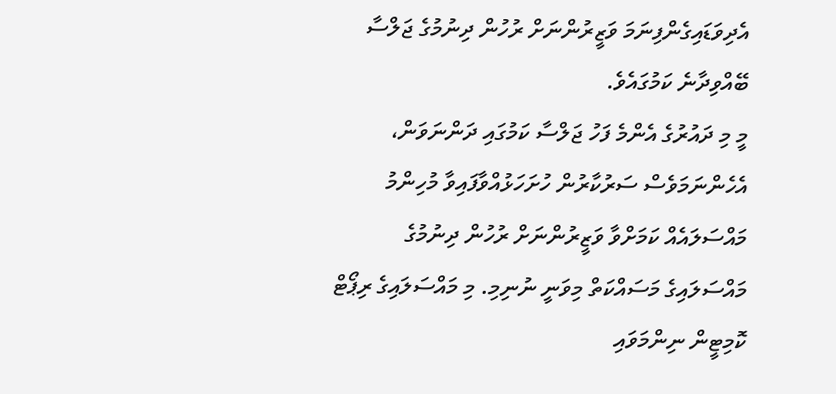އެދިވަޑައިގެންފިނަމަ ވަޒީރުންނަށް ރުހުން ދިނުމުގެ ޖަލްސާ ބޭއްވިދާނެ ކަމުގައެވެ.
މީ މި ދައުރުގެ އެންމެ ފަހު ޖަލްސާ ކަމުގައި ދަންނަވަން، އެހެންނަމަވެސް ސަރުކާރުން ހުށަހަޅުއްވާފައިވާ މުހިންމު މައްސަލައެއް ކަމަށްވާ ވަޒީރުންނަށް ރުހުން ދިނުމުގެ މައްސަލައިގެ މަސައްކަތް މިވަނީ ނުނިމި. މި މައްސަލައިގެ ރިޕޯޓް ކޮމިޓީން ނިންމަވައި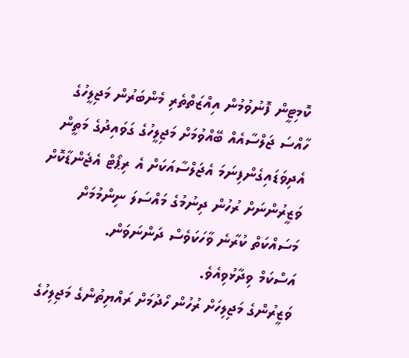ކޮމިޓީން ފޮނުވުމުން އިއްޒަތްތެރި މެންބަރުން މަޖިލީހުގެ ހާއްސަ ޖަލްސާއެއް ބޭއްވުމަށް މަޖިލީހުގެ ގަވައިދުގެ މަތީން އެދިވަޑައިގެންފިނަމަ އެޖަލްސާއަކަށް އެ ރިޕޯޓް އެޖެންޑާކޮށް ވަޒީރުންނަށް ރުހުން ދިނުމުގެ މައްސަލަ ނިންމުމަށް މަސައްކަތް ކުރާނެ ވާހަކަވެސް ދަންނަވަން.
އަސްކަމް ވިދާޅުވިއެވެ.
ވަޒީރުންގެ މަޖިލިހަށް ރުހުން ހޯދުމަށް ރައްޔިތުންގެ މަޖިލިހުގެ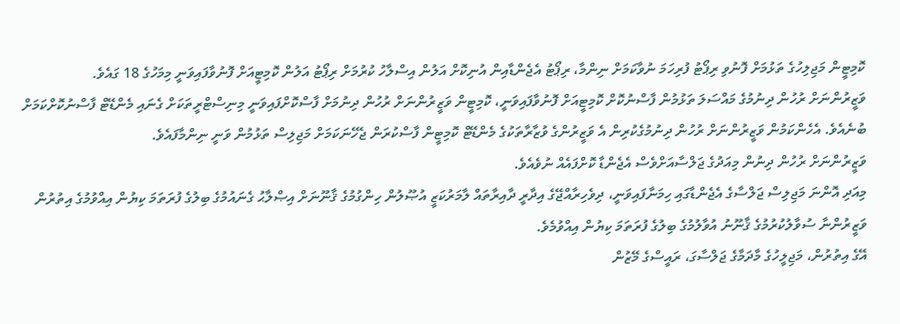ކޮމިޓީން މަޖިލިހުގެ ތަޅުމަށް ފޮނުވި ރިޕޯޓު ފުރިހަމަ ނުވާކަމަށް ނިންމާ، ރިޕޯޓު އެޖެންޑާއިން އުނިކޮށް އަލުން އިސްލާހު ކުރުމަށް ރިޕޯޓު އަލުން ކޮމިޓީއަށް ފޮނުވާފައިވަނީ މިމަހުގެ 18 ގައެވެ.
ވަޒީރުންނަށް ރުހުން ދިނުމުގެ މައްސަލަ ތަޅުމުން ފާސްނުކޮށް ކޮމިޓީއަށް ފޮނުވާފައިވަނީ، ކޮމިޓީން ވަޒީރުންނަށް ރުހުން ދިނުމަށް ފާސްކޮށްފައިވަނީ މިނިސްޓްރީތަކަށް ގެނައި މެންޑޭޓް ފާސްނުކޮށްކަމަށް ބުނެއެވެ. އެހެންކަމުން ވަޒީރުންނަށް ރުހުން ދިނުމުގެކުރިން އެ ވަޒީރުންގެ ވުޒާރާތަކުގެ މެންޑޭޓް ކޮމިޓީން ފާސްކުރަން ޖެހޭނަކަމަށް މަޖިލިސް ތަޅުމުން ވަނީ ނިންމާފައެވެ.
ވަޒީރުންނަށް ރުހުން ދިނުން މިއަދުގެ ޖަލްސާއަށްވެސް އެޖެންޑާ ކޮށްފައެއް ނުވެއެވެ.
މިއަދި އޮންނަ މަޖިލިސް ޖަލްސާގެ އެޖެންޑާގައި ހިމަނާފައިވަނީ، ދިވެހިރާއްޖޭގެ އިދާރީ ދާއިރާތައް ލާމަރުކަޒީ އުޞޫލުން ހިންގުމުގެ ޤާނޫނަށް އިޞްލާޙު ގެނައުމުގެ ބިލުގެ ފުރަތަމަ ކިޔުން އިއްވުމުގެ އިތުރުން ވަޒީރުންނާ ސުވާލުކުރުމުގެ ޤާނޫނު އުވާލުމުގެ ބިލުގެ ފުރަތަމަ ކިޔުން އިއްވުމެވެ.
އޭގެ އިތުރުން، މަޖިލީހުގެ މާދަމާގެ ޖަލްސާގަ، ރައީސްގެ މޭޒުން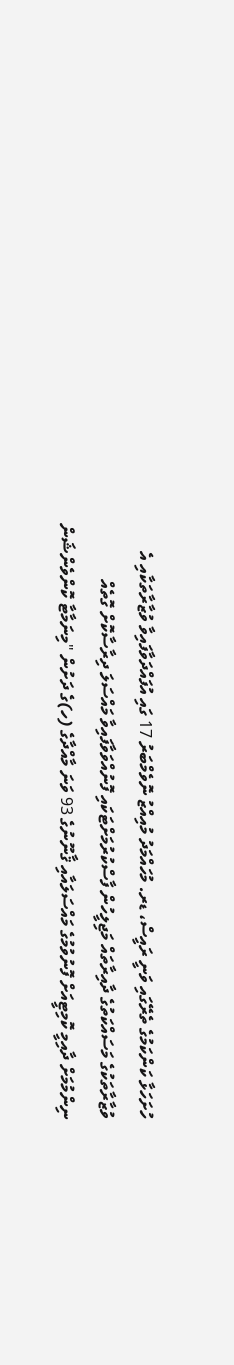ހުށަހަޅާ ކަންކަމުގެ ތެރޭގައި ވަނީ ރައީސް، ޑރ. މުހައްމަދު މުއިއްޒު ނޮވެމްބަރު 17 ގައި އުފައްދަވާފައިވާ ވުޒާރާތަކާއި އެ ވުޒާރާތަކުގެ މަސައްކަތުގެ ދާއިރާތައް މަޖިލީހުން ފާސްކުރުމަށްޓަކައި ފޮނުއްވަވާފައިވާ މައްސަލަ ދިރާސާކޮށް ގޮތެއް ނިންމުމަށް ދާއިމީ ކޮމިޓީއަށް ފޮނުވުމުގެ މައްސަލައާއި ޤާނޫނުގެ 93 ވަނަ މާއްދާގެ (ހ)ގެ ދަށުން "މިނަމާޓާ ކޮންވެންޝަން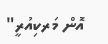އޮން މަރކިއުރީ"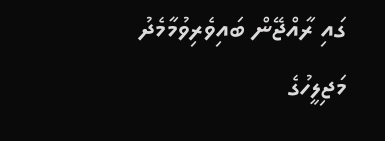ގައި ރާއްޖޭން ބައިވެރިވުމާމެދު މަޖިލީހުގެ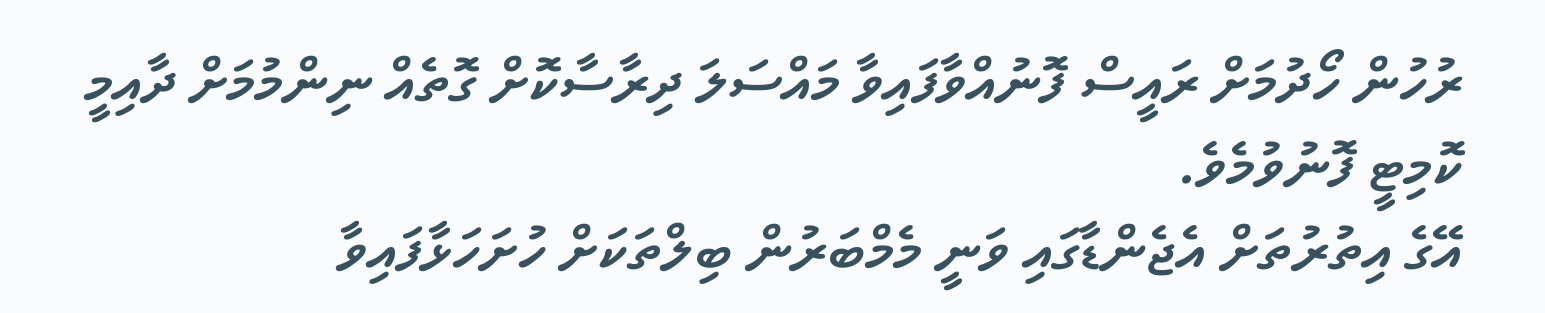ރުހުން ހޯދުމަށް ރައީސް ފޮނުއްވާފައިވާ މައްސަލަ ދިރާސާކޮށް ގޮތެއް ނިންމުމަށް ދާއިމީ ކޮމިޓީ ފޮނުވުމެވެ.
އޭގެ އިތުރުތަށް އެޖެންޑާގައި ވަނީ މެމްބަރުން ބިލްތަކަށް ހުށަހަޅާފައިވާ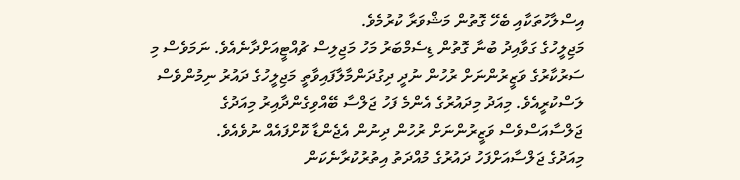އިސްލާހުތަކާއި ބެހޭ ގޮތުން މަޝްވަރާ ކުރުމެވެ.
މަޖިލީހުގެ ގަވާއިދު ބުނާ ގޮތުން ޑިސެމްބަރު މަހު މަޖިލިސް ޗުއްޓީއަށްދާނެއެވެ. ނަމަވެސް މި ސަރުކާރުގެ ވަޒީރުންނަށް ރުހުން ނުދީ ދިގުދަންމާލާފައިވާތީ މަޖިލީހުގެ ދައުރު ނިމުންވެސް ލަސްކުރީއެވެ. މިއަދު މިދައުރުގެ އެންމެ ފަހު ޖަލްސާ ބޭއްވިގެންދާއިރު މިއަދުގެ ޖަލްސާއަސްވެސް ވަޒީރުންނަށް ރުހުން ދިނުން އެޖެންޑާ ކޮށްފައެއް ނުވެއެވެ.
މިއަދުގެ ޖަލްސާއަށްފަހު ދައުރުގެ މުއްދަތު އިތުރުކުރާނެކަން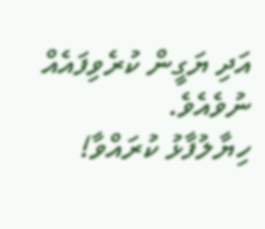އަދި ޔަގީން ކުރެވިފައެއް ނުވެއެވެ.
ހިޔާލުފާޅު ކުރައްވާ!